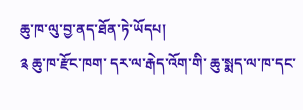ཆུ་ཁ་ལུ་བྱ་ནད་ཐོན་ཏེ་ཡོདཔ།
༉ ཆུ་ཁ་རྫོང་ཁག་ དར་ལ་རྒེད་འོག་གི་ ཆུ་སྨད་ལ་ཁ་དང་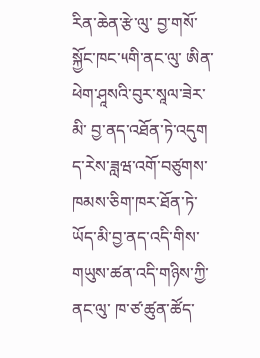རིན་ཆེན་རྩེ་ལུ་ བྱ་གསོ་སྐྱོང་ཁང་༥གི་ནང་ལུ་ ཨིན་ཕེག་ཤཱསའི་བུར་སཱལ་ཟེར་མི་ བྱ་ནད་འཐོན་ཏེ་འདུག
ད་རེས་ཟླཝ་འགོ་བཙུགས་ཁམས་ཅིག་ཁར་ཐོན་ཏེ་ཡོད་མི་བྱ་ནད་འདི་གིས་ གཡུས་ཚན་འདི་གཉིས་ཀྱི་ནང་ལུ་ ཁ་ཙ་ཚུན་ཚོད་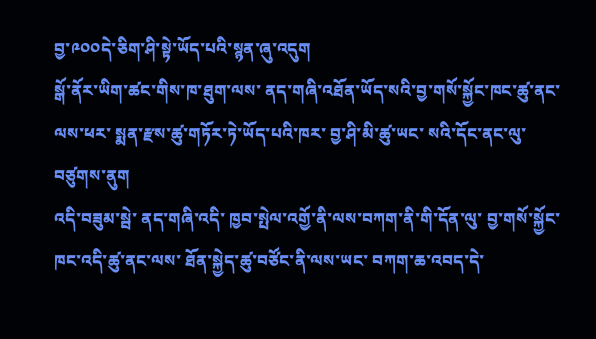བྱ་༩༠༠དེ་ཅིག་ཤི་སྟེ་ཡོད་པའི་སྙན་ཞུ་འདུག
སྒོ་ནོར་ཡིག་ཚང་གིས་ཁ་ཐུག་ལས་ ནད་གཞི་འཐོན་ཡོད་སའི་བྱ་གསོ་སྐྱོང་ཁང་ཚུ་ནང་ལས་ཕར་ སྨན་རྫས་ཚུ་གཏོར་ཏེ་ཡོད་པའི་ཁར་ བྱ་ཤི་མི་ཚུ་ཡང་ སའི་དོང་ནང་ལུ་བཙུགས་ནུག
འདི་བཟུམ་སྦེ་ ནད་གཞི་འདི་ ཁྱབ་སྤེལ་འགྱོ་ནི་ལས་བཀག་ནི་གི་དོན་ལུ་ བྱ་གསོ་སྐྱོང་ཁང་འདི་ཚུ་ནང་ལས་ ཐོན་སྐྱེད་ཚུ་བཙོང་ནི་ལས་ཡང་ བཀག་ཆ་འབད་དེ་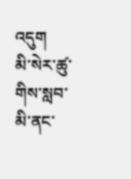འདུག
མི་སེར་ཚུ་གིས་སླབ་མི་ནང་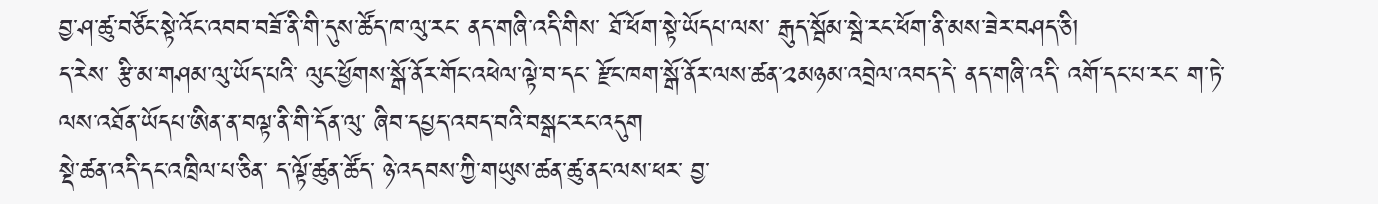བྱ་ཤ་ཚུ་བཙོང་སྟེ་འོང་འབབ་བཟོ་ནི་གི་དུས་ཚོད་ཁ་ལུ་རང་ ནད་གཞི་འདི་གིས་ ཐོ་ཕོག་སྟེ་ཡོདཔ་ལས་ རྒུད་སྦོམ་སྦེ་རང་ཕོག་ནི་མས་ཟེར་བཤད་ཅི།
ད་རེས་ རྩི་མ་གཤམ་ལུ་ཡོད་པའི་ ལུང་ཕྱོགས་སྒོ་ནོར་གོང་འཕེལ་ལྟེ་བ་དང་ རྫོང་ཁག་སྒོ་ནོར་ལས་ཚན་༢མཉམ་འབྲེལ་འབད་དེ་ ནད་གཞི་འདི་ འགོ་དང་པ་རང་ ག་ཏེ་ལས་འཐོན་ཡོདཔ་ཨིན་ན་བལྟ་ནི་གི་དོན་ལུ་ ཞིབ་དཔྱད་འབད་བའི་བསྒང་རང་འདུག
སྡེ་ཚན་འདི་དང་འཁྲིལ་པ་ཅིན་ ད་ལྟོ་ཚུན་ཚོད་ ཉེ་འདབས་ཀྱི་གཡུས་ཚན་ཚུ་ནང་ལས་ཕར་ བྱ་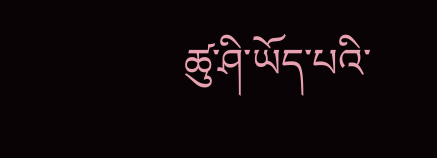ཚུ་ཤི་ཡོད་པའི་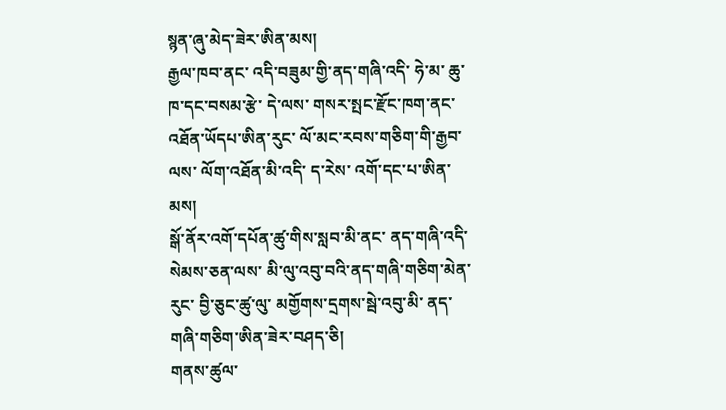སྙན་ཞུ་མེད་ཟེར་ཨིན་མས།
རྒྱལ་ཁབ་ནང་ འདི་བཟུམ་གྱི་ནད་གཞི་འདི་ ཧེ་མ་ ཆུ་ཁ་དང་བསམ་རྩེ་ དེ་ལས་ གསར་སྤང་རྫོང་ཁག་ནང་འཐོན་ཡོདཔ་ཨིན་རུང་ ལོ་མང་རབས་གཅིག་གི་རྒྱབ་ལས་ ལོག་འཐོན་མི་འདི་ ད་རེས་ འགོ་དང་པ་ཨིན་མས།
སྒོ་ནོར་འགོ་དཔོན་ཚུ་གིས་སླབ་མི་ནང་ ནད་གཞི་འདི་ སེམས་ཅན་ལས་ མི་ལུ་འབུ་བའི་ནད་གཞི་གཅིག་མེན་རུང་ བྱི་ཅུང་ཚུ་ལུ་ མགྱོགས་དྲགས་སྦེ་འབུ་མི་ ནད་གཞི་གཅིག་ཨིན་ཟེར་བཤད་ཅི།
གནས་ཚུལ་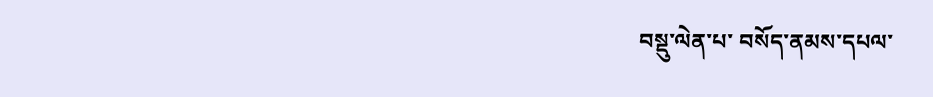བསྡུ་ལེན་པ་ བསོད་ནམས་དཔལ་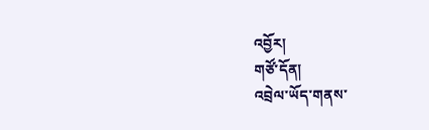འབྱོར།
གཙོ་དོན།
འབྲེལ་ཡོད་གནས་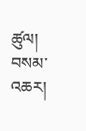ཚུལ།
བསམ་འཆར།